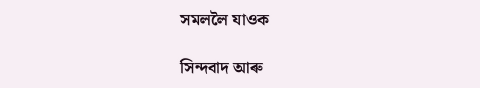সমললৈ যাওক

সিন্দবাদ আৰু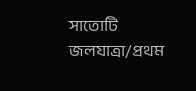সাতোটি জলযাত্ৰা/প্ৰথম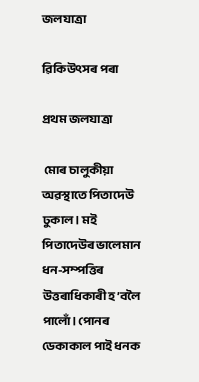জলযাত্ৰা

ৱিকিউৎসৰ পৰা

প্ৰথম জলযাত্ৰা

 মোৰ চালুকীয়া অৱস্থাতে পিতাদেউ ঢুকাল। মই পিতাদেউৰ ভালেমান ধন-সম্পত্তিৰ উত্তৰাধিকাৰী হ’বলৈ পালোঁ। পোনৰ ডেকাকাল পাই ধনক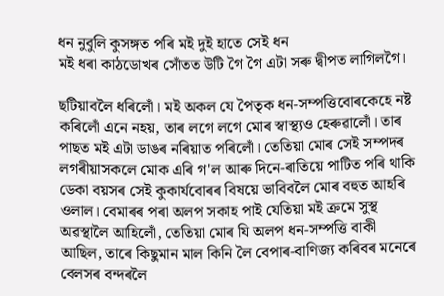ধন নুবুলি কুসঙ্গত পৰি মই দুই হাতে সেই ধন
মই ধৰা কাঠডোখৰ সোঁতত উটি গৈ গৈ এটা সৰু দ্বীপত লাগিলগৈ।

ছটিয়াবলৈ ধৰিলোঁ। মই অকল যে পৈতৃক ধন-সম্পত্তিবোৰকেহে নষ্ট কৰিলোঁ এনে নহয়, তাৰ লগে লগে মোৰ স্বাস্থ্যও হেৰুৱালোঁ। তাৰ পাছত মই এটা ডাঙৰ নৰিয়াত পৰিলোঁ। তেতিয়া মোৰ সেই সম্পদৰ লগৰীয়াসকলে মোক এৰি গ'ল আৰু দিনে-ৰাতিয়ে পাটিত পৰি থাকি ডেকা বয়সৰ সেই কুকাৰ্যবোৰৰ বিষয়ে ভাবিবলৈ মোৰ বহুত আহৰি ওলাল। বেমাৰৰ পৰা অলপ সকাহ পাই যেতিয়া মই ক্ৰমে সুস্থ অৱস্থালৈ আহিলোঁ, তেতিয়া মোৰ যি অলপ ধন-সম্পত্তি বাকী আছিল, তাৰে কিছুমান মাল কিনি লৈ বেপাৰ-বাণিজ্য কৰিবৰ মনেৰে বেলসৰ বন্দৰলৈ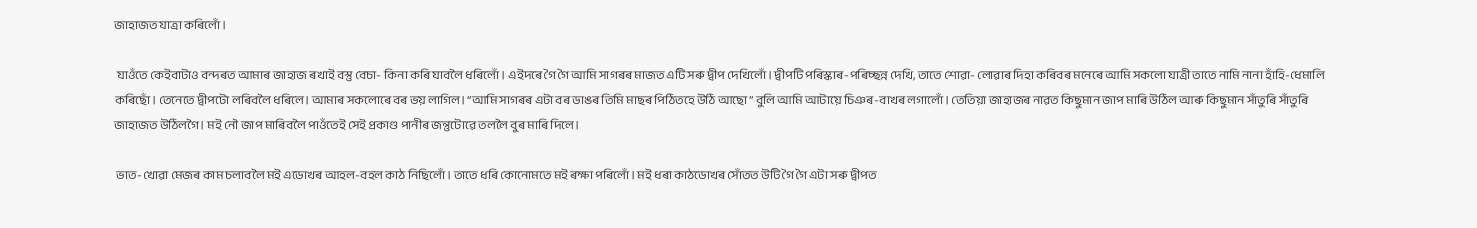জাহাজত যাত্ৰা কৰিলোঁ।

 যাওঁতে কেইবাটাও বন্দৰত আমাৰ জাহাজ ৰখাই বস্তু বেচা- কিনা কৰি যাবলৈ ধৰিলোঁ। এইদৰে গৈ গৈ আমি সাগৰৰ মাজত এটি সৰু দ্বীপ দেখিলোঁ। দ্বীপটি পৰিস্কাৰ-পৰিচ্ছন্ন দেখি, তাতে শোৱা- লোৱাৰ দিহা কৰিবৰ মনেৰে আমি সকলো যাত্ৰী তাতে নামি নানা হাঁহি-ধেমালি কৰিছোঁ। তেনেতে দ্বীপটো লৰিবলৈ ধৰিলে। আমাৰ সকলোৰে বৰ ভয় লাগিল। “আমি সাগৰৰ এটা বৰ ডাঙৰ তিমি মাছৰ পিঠিতহে উঠি আছো” বুলি আমি আটায়ে চিঞৰ-বাখৰ লগালোঁ। তেতিয়া জাহাজৰ নাৱত কিছুমান জাপ মাৰি উঠিল আৰু কিছুমান সাঁতুৰি সাঁতুৰি জাহাজত উঠিলগৈ। মই নৌ জাপ মাৰিবলৈ পাওঁতেই সেই প্ৰকাণ্ড পানীৰ জন্তুটোৱে তললৈ বুৰ মাৰি দিলে।

 ভাত-খোৱা মেজৰ কাম চলাবলৈ মই এডোখৰ আহল-বহল কাঠ নিছিলোঁ। তাতে ধৰি কোনোমতে মই ৰক্ষা পৰিলোঁ। মই ধৰা কাঠডোখৰ সোঁতত উটি গৈ গৈ এটা সৰু দ্বীপত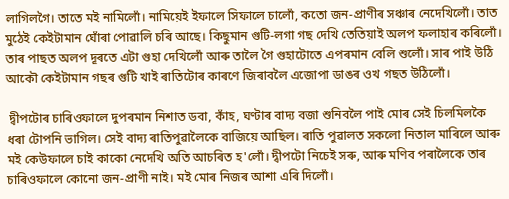লাগিলগৈ। তাতে মই নামিলোঁ। নামিয়েই ইফালে সিফালে চালোঁ, কতো জন-প্ৰাণীৰ সঞ্চাৰ নেদেখিলোঁ। তাত মুঠেই কেইটামান ঘোঁৰা পোৱালি চৰি আছে। কিছুমান গুটি-লগা গছ দেখি তেতিয়াই অলপ ফলাহাৰ কৰিলোঁ। তাৰ পাছত অলপ দূৰতে এটা গুহা দেখিলোঁ আৰু তালৈ গৈ গুহাটোতে এপৰমান বেলি শুলোঁ। সাৰ পাই উঠি আকৌ কেইটামান গছৰ গুটি খাই ৰাতিটোৰ কাৰণে জিৰাবলৈ এজোপা ডাঙৰ ওখ গছত উঠিলোঁ।

 দ্বীপটোৰ চাৰিওফালে দুপৰমান নিশাত ডবা, কাঁহ, ঘণ্টাৰ বাদ্য বজা শুনিবলৈ পাই মোৰ সেই চিলমিলকৈ ধৰা টোপনি ভাগিল। সেই বাদ্য ৰাতিপুৱালৈকে বাজিয়ে আছিল। ৰাতি পুৱালত সকলো নিতাল মাৰিলে আৰু মই কেউফালে চাই কাকো নেদেখি অতি আচৰিত হ'লোঁ। দ্বীপটো নিচেই সৰু, আৰু মণিব পৰালৈকে তাৰ চাৰিওফালে কোনো জন-প্ৰাণী নাই। মই মোৰ নিজৰ আশা এৰি দিলোঁ।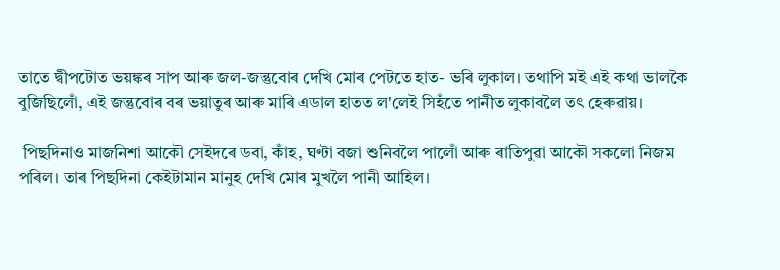তাতে দ্বীপটোত ভয়ঙ্কৰ সাপ আৰু জল-জন্তুবোৰ দেখি মোৰ পেটতে হাত- ভৰি লুকাল। তথাপি মই এই কথা ভালকৈ বুজিছিলোঁ, এই জন্তুবোৰ বৰ ভয়াতুৰ আৰু মাৰি এডাল হাতত ল'লেই সিহঁতে পানীত লুকাবলৈ তৎ হেৰুৱায়।

 পিছদিনাও মাজনিশা আকৌ সেইদৰে ডবা, কাঁহ, ঘণ্টা বজা শুনিবলৈ পালোঁ আৰু ৰাতিপুৱা আকৌ সকলো নিজম পৰিল। তাৰ পিছদিনা কেইটামান মানুহ দেখি মোৰ মুখলৈ পানী আহিল।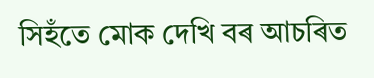সিহঁতে মোক দেখি বৰ আচৰিত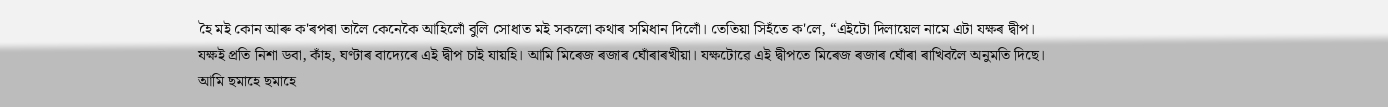হৈ মই কোন আৰু ক'ৰপৰা তালৈ কেনেকৈ আহিলোঁ বুলি সোধাত মই সকলো কথাৰ সমিধান দিলোঁ। তেতিয়া সিহঁতে ক'লে, “এইটো দিলায়েল নামে এটা যক্ষৰ দ্বীপ। যক্ষই প্ৰতি নিশা ডবা, কাঁহ, ঘণ্টাৰ বাদ্যেৰে এই দ্বীপ চাই যায়হি। আমি মিৰেজ ৰজাৰ ঘোঁৰাৰখীয়া। যক্ষটোৱে এই দ্বীপতে মিৰেজ ৰজাৰ ঘোঁৰা ৰাখিবলৈ অনুমতি দিছে। আমি ছমাহে ছমাহে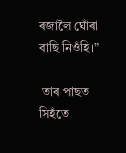ৰজালৈ ঘোঁৰা বাছি নিওঁহি।”

 তাৰ পাছত সিহঁতে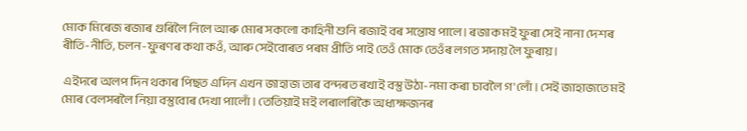মোক মিৰেজ ৰজাৰ গুৰিলৈ নিলে আৰু মোৰ সকলো কাহিনী শুনি ৰজাই বৰ সন্তোষ পালে। ৰজাক মই ফুৰা সেই নানা দেশৰ ৰীতি-নীতি, চলন-ফুৰণৰ কথা কওঁ, আৰু সেইবোৰত পৰম প্ৰীতি পাই তেওঁ মোক তেওঁৰ লগত সদায় লৈ ফুৰায়।

 এইদৰে অলপ দিন থকাৰ পিছত এদিন এখন জাহাজ তাৰ বন্দৰত ৰখাই বস্তু উঠা-নমা কৰা চাবলৈ গ'লোঁ। সেই জাহাজতে মই মোৰ বেলসৰলৈ নিয়া বস্তুবোৰ দেখা পালোঁ। তেতিয়াই মই লৰালৰিকৈ অধ্যক্ষজনৰ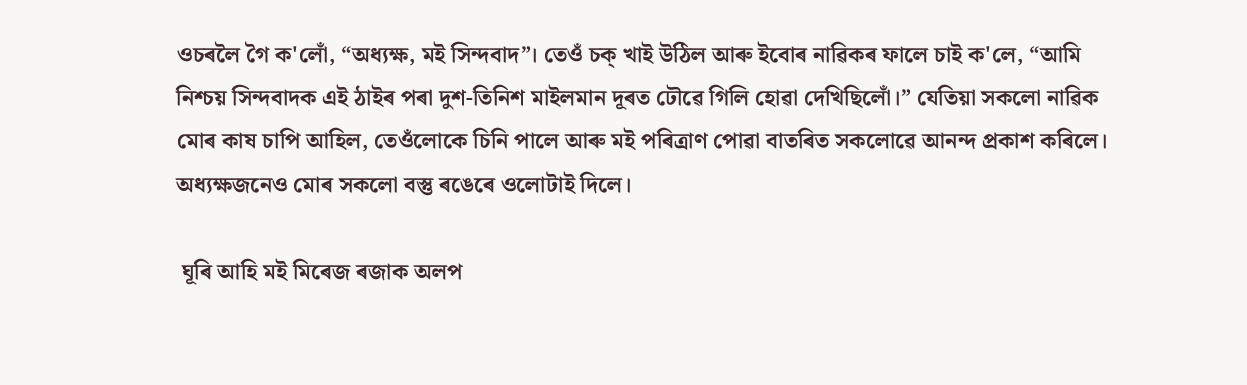ওচৰলৈ গৈ ক'লোঁ, “অধ্যক্ষ, মই সিন্দবাদ”। তেওঁ চক্ খাই উঠিল আৰু ইবোৰ নাৱিকৰ ফালে চাই ক'লে, “আমি নিশ্চয় সিন্দবাদক এই ঠাইৰ পৰা দুশ-তিনিশ মাইলমান দূৰত ঢৌৱে গিলি হোৱা দেখিছিলোঁ।” যেতিয়া সকলো নাৱিক মোৰ কাষ চাপি আহিল, তেওঁলোকে চিনি পালে আৰু মই পৰিত্ৰাণ পোৱা বাতৰিত সকলোৱে আনন্দ প্ৰকাশ কৰিলে। অধ্যক্ষজনেও মোৰ সকলো বস্তু ৰঙেৰে ওলোটাই দিলে।

 ঘূৰি আহি মই মিৰেজ ৰজাক অলপ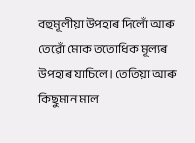বহুমূলীয়া উপহাৰ দিলোঁ আৰু তেৱোঁ মোক ততোধিক মূল্যৰ উপহাৰ যাচিলে। তেতিয়া আৰু কিছুমান মাল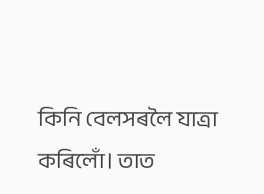কিনি বেলসৰলৈ যাত্ৰা কৰিলোঁ। তাত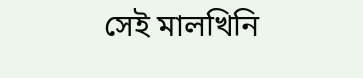সেই মালখিনি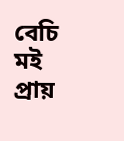বেচি মই প্ৰায়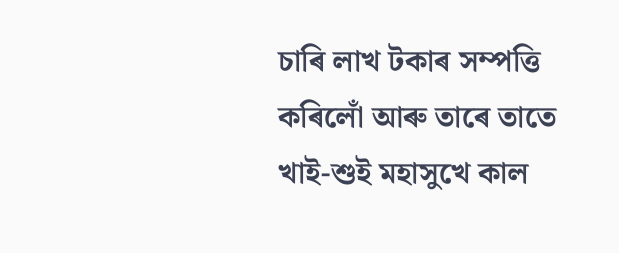চাৰি লাখ টকাৰ সম্পত্তি কৰিলোঁ আৰু তাৰে তাতে খাই-শুই মহাসুখে কাল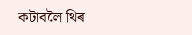কটাবলৈ থিৰ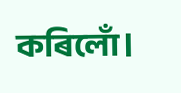কৰিলোঁ।